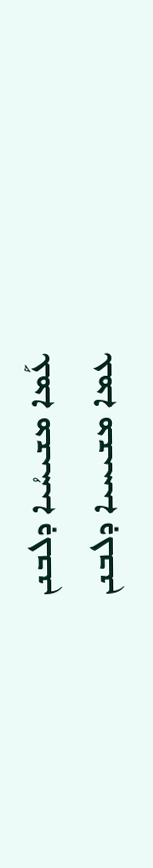ܥܰܡܐ ܡܫܝܚܳܝܐ ܕܠܒܢܢ
ܥܡܐ ܡܫܝܚܝܐ ܕܠܒܢܢ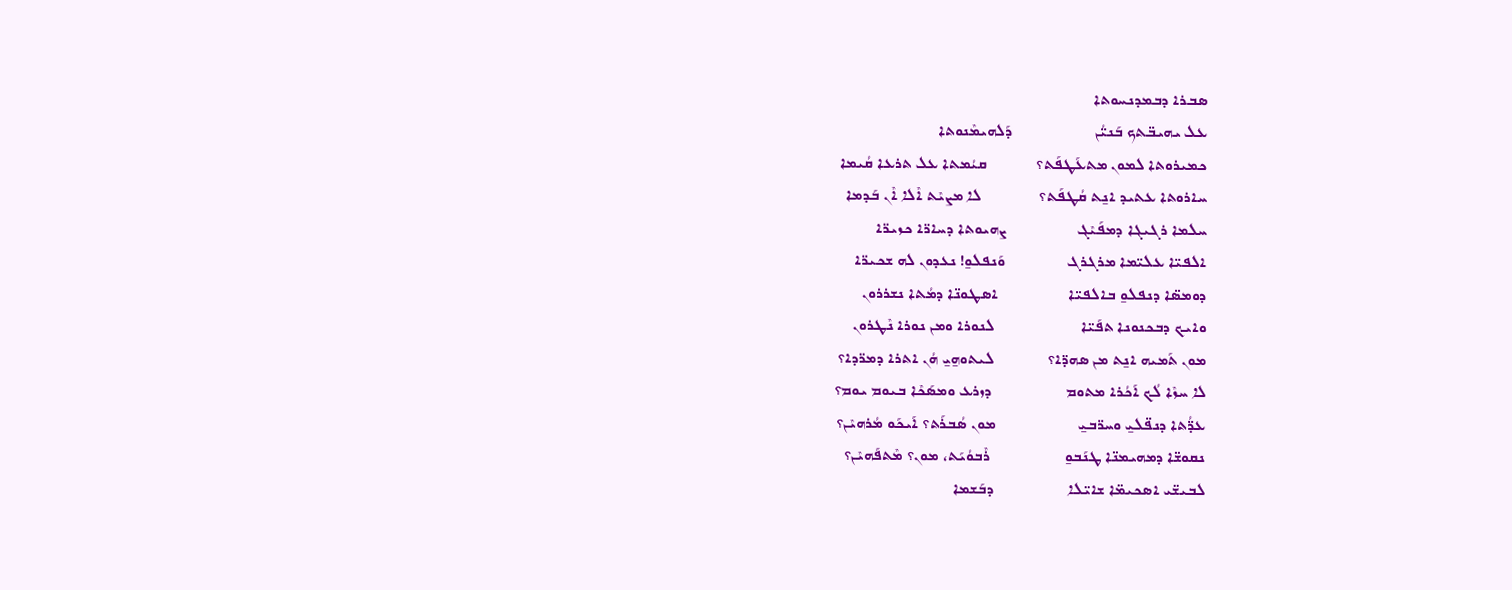ܣܒܪܐ ܕܒܡܕܢܚܘܬܐ
ܥܠ ܝܗܝܒ̈ܬܟ ܒܰܢܝ̈ܳܢ                    ܕܰܠܗܝܡܶܢܘܬܐ
ܟܡܝܪܘܬܐ ܠܡܘܢ ܡܬܥܰܛܦܰܬ؟            ܩܝܳܡܬܐ ܥܠ ܬܪܥܐ ܩܳܝܡܐ
ܚܐܪܘܬܐ ܥܬܝܕ ܐܢ̱ܬ ܩܳܛܦܰܬ؟              ܠܐ ܡܨܝܶܬ ܐܶܠܐ ܐܶܢ ܒܰܕܡܐ
ܚܠܡܐ ܪܓܝܓܐ ܕܡܦܰܝܶܓ                 ܨܗܝܘܬܐ ܕܚܐܪ̈ܐ ܟܙܝܪ̈ܐ
ܐܠܦܝ̈ܐ ܥܠܝ̈ܡܐ ܡܪܓܪܓ               ܘܰܢܦܠܘ̱! ܢܥܕܘܢ ܠܗ ܫܟܝܪ̈ܐ
ܕܘܡܣ̈ܐ ܕܢܦܠܘ̱ ܒܐܠܦܝ̈ܐ                 ܐܣܛܘܢ̈ܐ ܕܡܳܬܐ ܢܫܪܪܘܢ
ܘܐܝܟ ܕܒܟܢܘܢܐ ܬܦܰܝ̈ܐ                     ܠܢܘܪܐ ܘܡܢ ܢܘܪܐ ܢܶܛܪܘܢ
ܡܘܢ ܬܰܡܝܗ ܐܢ̱ܬ ܡܢ ܣܗܕ̈ܐ؟             ܠܝܬܘܗ̱ܝ̱ ܗܳܢ ܐܬܪܐ ܕܡܪ̈ܕܐ؟
ܠܐ ܚܙܶܐ ܠܳܟ ܐܰܟܳܪܐ ܡܬܘܡ                  ܕܙܪܥ ܘܡܣܰܟܶܐ ܒܝܘܡ ܝܘܡ؟
ܥܕ̈ܳܬܐ ܕܢܦ̈ܠܝ̱ ܘܚܪ̈ܒܝ̱                    ܡܘܢ ܣܳܒܪܰܬ؟ ܐܰܝܟܰܘ ܡܳܪܗܝܶܢ؟
ܢܩܘܫ̈ܐ ܕܡܗܝܡܢ̈ܐ ܛܢܰܒܘ̱                  ܪܶܒܘܳܝܰܬ، ܡܘܢ؟ ܡܶܬܦܰܗܝܶܢ؟
ܠܒܝܫ̈ܝ ܐܣܟܝܡ̈ܐ ܫܐܝ̈ܠܐ                  ܕܒܰܫܡܐ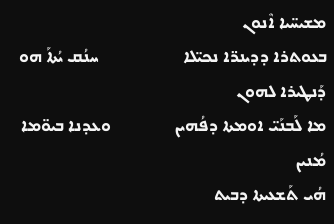ܡܫܝܚ̈ܝܐ ܐܶܢܘܢ
ܒܥܘܬܪܐ ܕܕܝܢܪ̈ܐ ܢܟܝ̈ܠܐ                     ܚܢܳܩ ܝܳܬܐܰ ܗܘ ܕܰܢܛܝܪܐ ܠܗܘܢ
ܡܐ ܠܰܒܢܰܝ̈ ܐܘܡܬܐ ܕܦܳܗܝܢ                ܘܥܕܢܐ ܒܝܘ̈ܡܐ ܡܳܢܝܢ
ܗܳܝ ܬܰܫܥܝܬܐ ܕܒܝܬ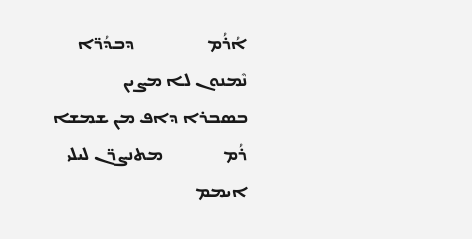ܐܳܪܳܡ                  ܕܒܕܳܪ̈ܐ ܢܶܡܢܘܢ ܠܐ ܡܨܝܢ
ܒܣܒܪܐ ܕܐܦ ܡܢ ܫܡܫܐ ܪܳܡ               ܡܬܢܨܪ̈ܢ ܠܝܠܝ ܐܝܡܡ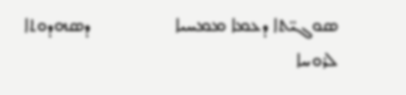ܣܘܓܝ̈ܬܐ ܕܥܡܐ ܡܡܚܝܐ                 ܕܣܗܕܘܬܐ ܠܪܘܚܐ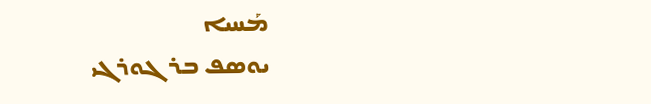ܡܰܚܝܐ
ܝܘܣܦ ܒܪ ܓܘܪܓܝ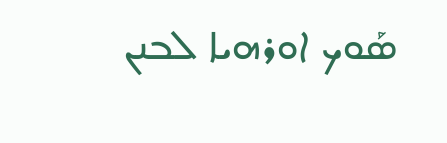ܣܰܘܟ ܐܘܪܗܝܐ ܠܒܢܢ